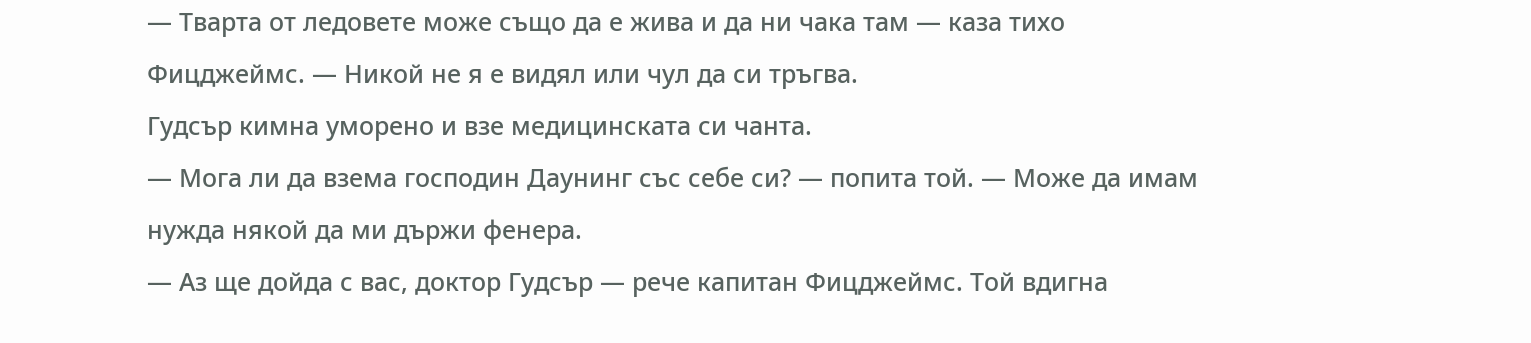— Тварта от ледовете може също да е жива и да ни чака там — каза тихо Фицджеймс. — Никой не я е видял или чул да си тръгва.
Гудсър кимна уморено и взе медицинската си чанта.
— Мога ли да взема господин Даунинг със себе си? — попита той. — Може да имам нужда някой да ми държи фенера.
— Аз ще дойда с вас, доктор Гудсър — рече капитан Фицджеймс. Той вдигна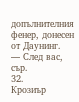допълнителния фенер, донесен от Даунинг.
— След вас, сър.
32.
Крозиър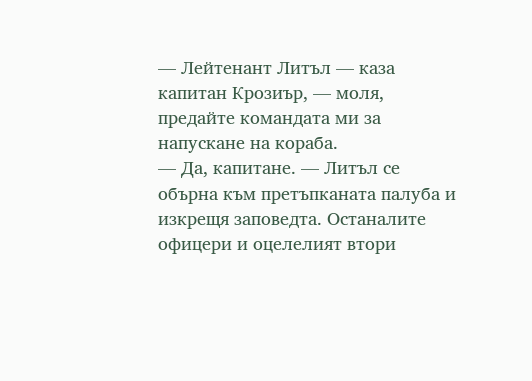— Лейтенант Литъл — каза капитан Крозиър, — моля, предайте командата ми за напускане на кораба.
— Да, капитане. — Литъл се обърна към претъпканата палуба и изкрещя заповедта. Останалите офицери и оцелелият втори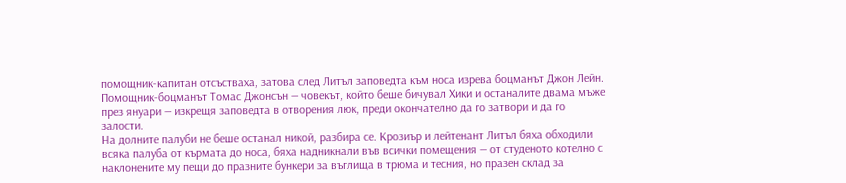помощник-капитан отсъстваха, затова след Литъл заповедта към носа изрева боцманът Джон Лейн. Помощник-боцманът Томас Джонсън — човекът, който беше бичувал Хики и останалите двама мъже през януари — изкрещя заповедта в отворения люк, преди окончателно да го затвори и да го залости.
На долните палуби не беше останал никой, разбира се. Крозиър и лейтенант Литъл бяха обходили всяка палуба от кърмата до носа, бяха надникнали във всички помещения — от студеното котелно с наклонените му пещи до празните бункери за въглища в трюма и тесния, но празен склад за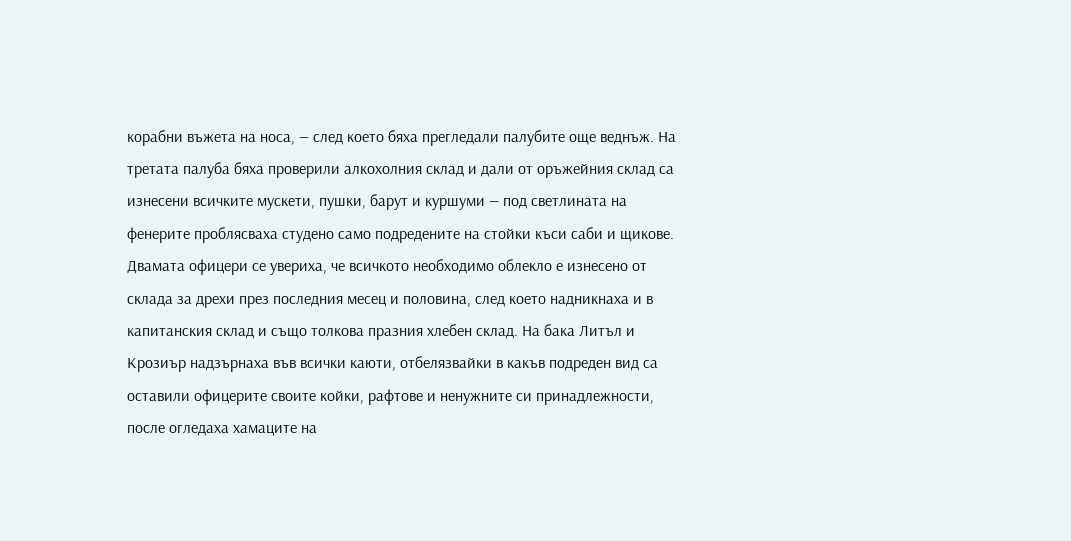корабни въжета на носа, — след което бяха прегледали палубите още веднъж. На третата палуба бяха проверили алкохолния склад и дали от оръжейния склад са изнесени всичките мускети, пушки, барут и куршуми — под светлината на фенерите проблясваха студено само подредените на стойки къси саби и щикове. Двамата офицери се увериха, че всичкото необходимо облекло е изнесено от склада за дрехи през последния месец и половина, след което надникнаха и в капитанския склад и също толкова празния хлебен склад. На бака Литъл и Крозиър надзърнаха във всички каюти, отбелязвайки в какъв подреден вид са оставили офицерите своите койки, рафтове и ненужните си принадлежности, после огледаха хамаците на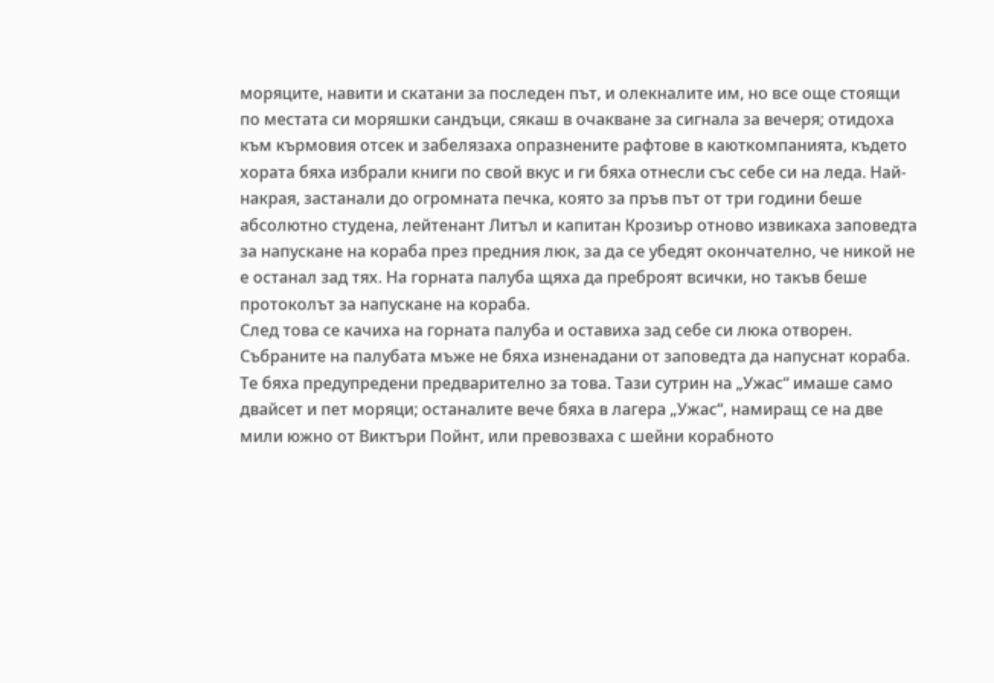моряците, навити и скатани за последен път, и олекналите им, но все още стоящи по местата си моряшки сандъци, сякаш в очакване за сигнала за вечеря; отидоха към кърмовия отсек и забелязаха опразнените рафтове в каюткомпанията, където хората бяха избрали книги по свой вкус и ги бяха отнесли със себе си на леда. Най-накрая, застанали до огромната печка, която за пръв път от три години беше абсолютно студена, лейтенант Литъл и капитан Крозиър отново извикаха заповедта за напускане на кораба през предния люк, за да се убедят окончателно, че никой не е останал зад тях. На горната палуба щяха да преброят всички, но такъв беше протоколът за напускане на кораба.
След това се качиха на горната палуба и оставиха зад себе си люка отворен.
Събраните на палубата мъже не бяха изненадани от заповедта да напуснат кораба. Те бяха предупредени предварително за това. Тази сутрин на „Ужас“ имаше само двайсет и пет моряци; останалите вече бяха в лагера „Ужас“, намиращ се на две мили южно от Виктъри Пойнт, или превозваха с шейни корабното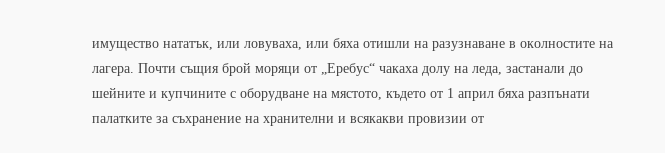имущество нататък, или ловуваха, или бяха отишли на разузнаване в околностите на лагера. Почти същия брой моряци от „Еребус“ чакаха долу на леда, застанали до шейните и купчините с оборудване на мястото, където от 1 април бяха разпънати палатките за съхранение на хранителни и всякакви провизии от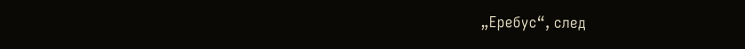„Еребус“, след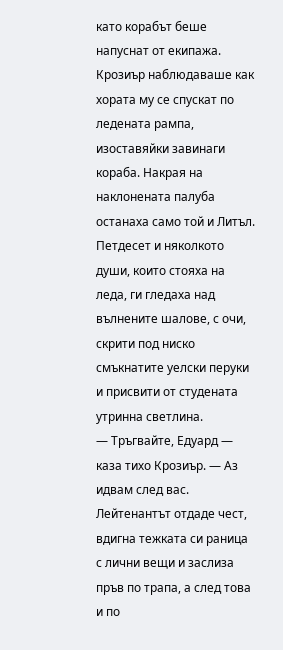като корабът беше напуснат от екипажа.
Крозиър наблюдаваше как хората му се спускат по ледената рампа, изоставяйки завинаги кораба. Накрая на наклонената палуба останаха само той и Литъл. Петдесет и няколкото души, които стояха на леда, ги гледаха над вълнените шалове, с очи, скрити под ниско смъкнатите уелски перуки и присвити от студената утринна светлина.
— Тръгвайте, Едуард — каза тихо Крозиър. — Аз идвам след вас.
Лейтенантът отдаде чест, вдигна тежката си раница с лични вещи и заслиза пръв по трапа, а след това и по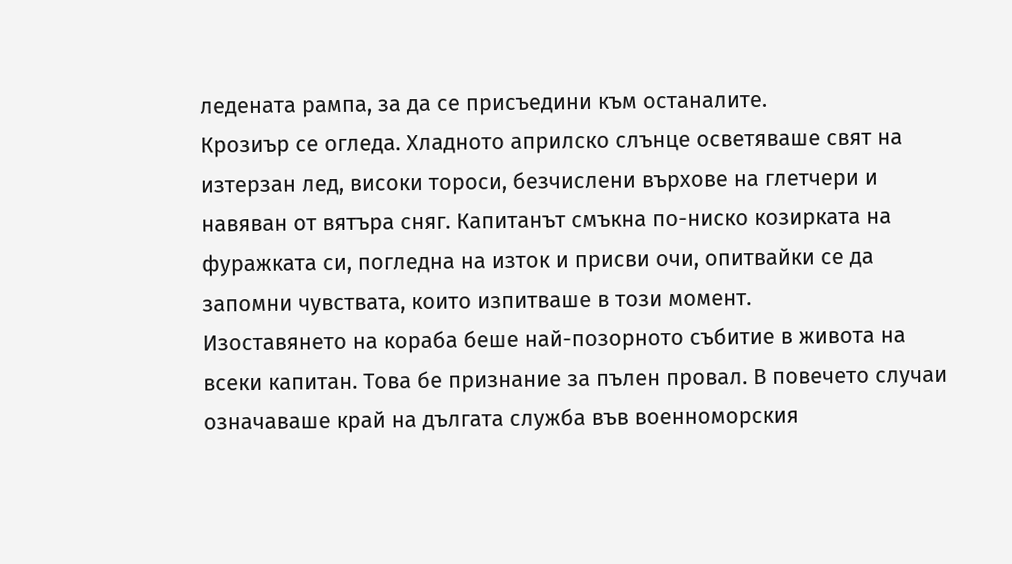ледената рампа, за да се присъедини към останалите.
Крозиър се огледа. Хладното априлско слънце осветяваше свят на изтерзан лед, високи тороси, безчислени върхове на глетчери и навяван от вятъра сняг. Капитанът смъкна по-ниско козирката на фуражката си, погледна на изток и присви очи, опитвайки се да запомни чувствата, които изпитваше в този момент.
Изоставянето на кораба беше най-позорното събитие в живота на всеки капитан. Това бе признание за пълен провал. В повечето случаи означаваше край на дългата служба във военноморския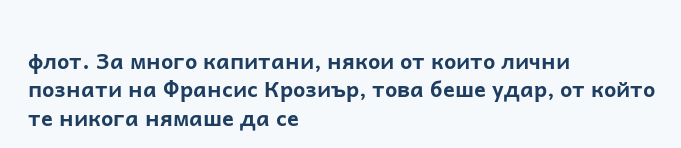флот. За много капитани, някои от които лични познати на Франсис Крозиър, това беше удар, от който те никога нямаше да се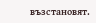възстановят.